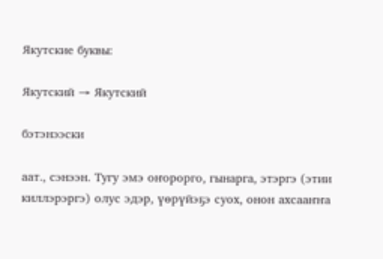Якутские буквы:

Якутский → Якутский

бэтэнээски

аат., сэнээн. Тугу эмэ оҥорорго, гынарга, этэргэ (этии киллэрэргэ) олус эдэр, үөрүйэҕэ суох, онон ахсааҥҥа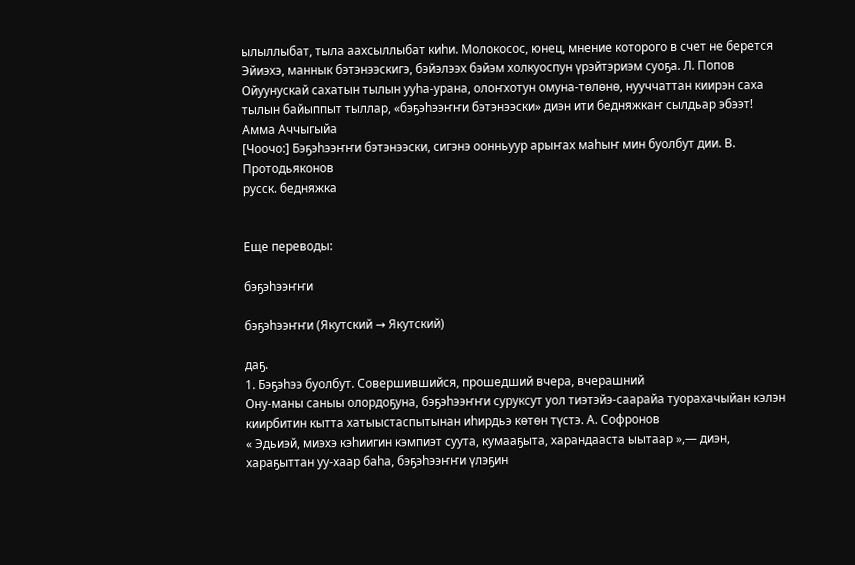ылыллыбат, тыла аахсыллыбат киһи. Молокосос, юнец, мнение которого в счет не берется
Эйиэхэ, маннык бэтэнээскигэ, бэйэлээх бэйэм холкуоспун үрэйтэриэм суоҕа. Л. Попов
Ойуунускай сахатын тылын ууһа-урана, олоҥхотун омуна-төлөнө, нууччаттан киирэн саха тылын байыппыт тыллар, «бэҕэһээҥҥи бэтэнээски» диэн ити бедняжкаҥ сылдьар эбээт! Амма Аччыгыйа
[Чоочо:] Бэҕэһээҥҥи бэтэнээски, сигэнэ оонньуур арыҥах маһыҥ мин буолбут дии. В. Протодьяконов
русск. бедняжка


Еще переводы:

бэҕэһээҥҥи

бэҕэһээҥҥи (Якутский → Якутский)

даҕ.
1. Бэҕэһээ буолбут. Совершившийся, прошедший вчера, вчерашний
Ону-маны саныы олордоҕуна, бэҕэһээҥҥи суруксут уол тиэтэйэ-саарайа туорахачыйан кэлэн киирбитин кытта хатыыстаспытынан иһирдьэ көтөн түстэ. А. Софронов
« Эдьиэй, миэхэ кэһиигин кэмпиэт суута, кумааҕыта, харандааста ыытаар »,— диэн, хараҕыттан уу-хаар баһа, бэҕэһээҥҥи үлэҕин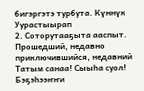бигэргэтэ турбута. Күннүк Уурастыырап
2. Соторутааҕыта ааспыт. Прошедший, недавно приключившийся, недавний
Татым санаа! Сыыһа суол! Бэҕэһээҥҥи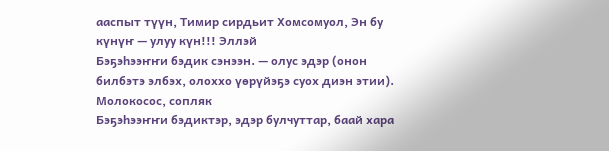ааспыт түүн, Тимир сирдьит Хомсомуол, Эн бу күнүҥ — улуу күн!!! Эллэй
Бэҕэһээҥҥи бэдик сэнээн. — олус эдэр (онон билбэтэ элбэх, олоххо үөрүйэҕэ суох диэн этии). Молокосос, сопляк
Бэҕэһээҥҥи бэдиктэр, эдэр булчуттар, баай хара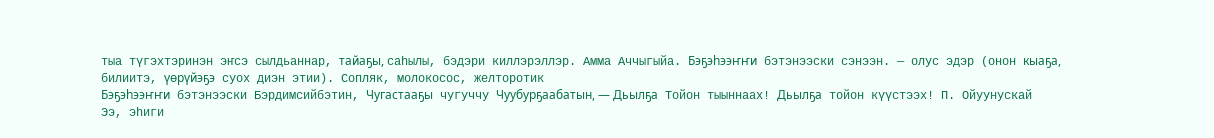тыа түгэхтэринэн эҥсэ сылдьаннар, тайаҕы, саһылы, бэдэри киллэрэллэр. Амма Аччыгыйа. Бэҕэһээҥҥи бэтэнээски сэнээн. — олус эдэр (онон кыаҕа, билиитэ, үөрүйэҕэ суох диэн этии). Сопляк, молокосос, желторотик
Бэҕэһээҥҥи бэтэнээски Бэрдимсийбэтин, Чугастааҕы чугуччу Чуубурҕаабатын, — Дьылҕа Тойон тыыннаах! Дьылҕа тойон күүстээх! П. Ойуунускай
Ээ, эһиги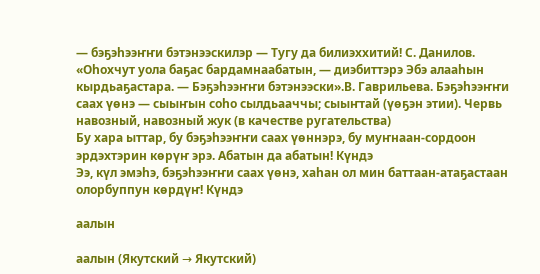— бэҕэһээҥҥи бэтэнээскилэр — Тугу да билиэххитий! С. Данилов. «Оһохчут уола баҕас бардамнаабатын, — диэбиттэрэ Эбэ алааһын кырдьаҕастара. — Бэҕэһээҥҥи бэтэнээски».В. Гаврильева. Бэҕэһээҥҥи саах үөнэ — сыыҥын соһо сылдьааччы; сыыҥтай (үөҕэн этии). Червь навозный, навозный жук (в качестве ругательства)
Бу хара ыттар, бу бэҕэһээҥҥи саах үөннэрэ, бу муҥнаан-сордоон эрдэхтэрин көрүҥ эрэ. Абатын да абатын! Күндэ
Ээ, күл эмэһэ, бэҕэһээҥҥи саах үөнэ, хаһан ол мин баттаан-атаҕастаан олорбуппун көрдүҥ! Күндэ

аалын

аалын (Якутский → Якутский)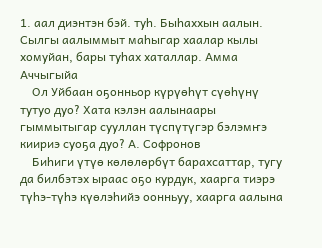1. аал диэнтэн бэй. туһ. Быһаххын аалын. Сылгы аалыммыт маһыгар хаалар кылы хомуйан, бары туһах хаталлар. Амма Аччыгыйа
    Ол Уйбаан оҕонньор күрүөһүт сүөһүнү тутуо дуо? Хата кэлэн аалынаары гыммытыгар сууллан түспүтүгэр бэлэмҥэ киириэ суоҕа дуо? А. Софронов
    Биһиги үтүө көлөлөрбүт барахсаттар, тугу да билбэтэх ыраас оҕо курдук, хаарга тиэрэ түһэ-түһэ күөлэһийэ оонньуу, хаарга аалына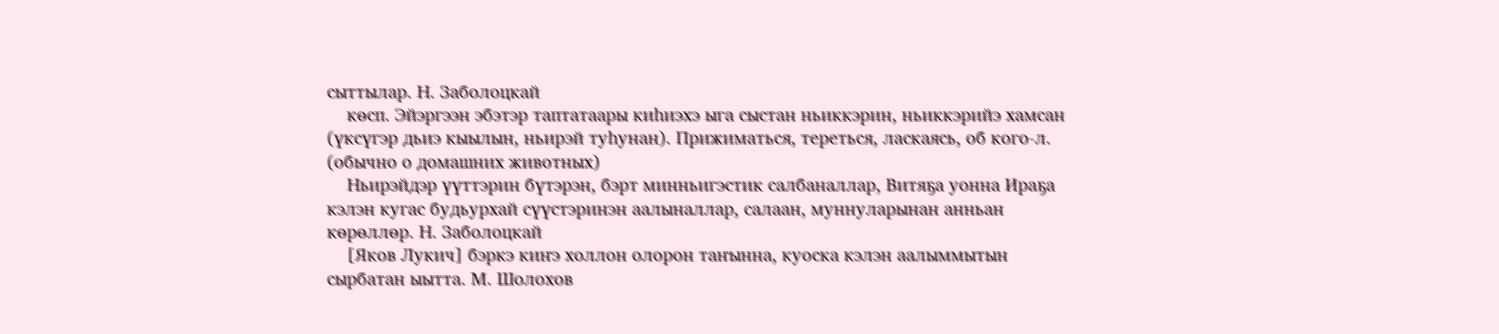сыттылар. Н. Заболоцкай
    көсп. Эйэргээн эбэтэр таптатаары киһиэхэ ыга сыстан ньиккэрин, ньиккэрийэ хамсан (үксүгэр дьиэ кыылын, ньирэй туһунан). Прижиматься, тереться, ласкаясь, об кого-л. (обычно о домашних животных)
    Ньирэйдэр үүттэрин бүтэрэн, бэрт минньигэстик салбаналлар, Витяҕа уонна Ираҕа кэлэн кугас будьурхай сүүстэринэн аалыналлар, салаан, муннуларынан анньан көрөллөр. Н. Заболоцкай
    [Яков Лукич] бэркэ киҥэ холлон олорон таҥынна, куоска кэлэн аалыммытын сырбатан ыытта. М. Шолохов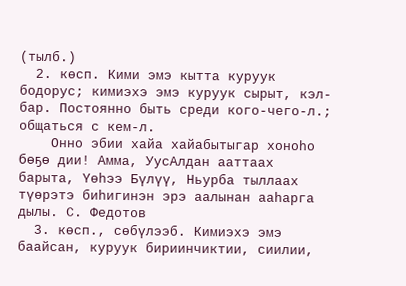(тылб.)
  2. көсп. Кими эмэ кытта куруук бодорус; кимиэхэ эмэ куруук сырыт, кэл-бар. Постоянно быть среди кого-чего-л.; общаться с кем-л.
    Онно эбии хайа хайабытыгар хоноһо бөҕө дии! Амма, УусАлдан ааттаах барыта, Үөһээ Бүлүү, Ньурба тыллаах түөрэтэ биһигинэн эрэ аалынан ааһарга дылы. С. Федотов
  3. көсп., сөбүлээб. Кимиэхэ эмэ баайсан, куруук бириинчиктии, сиилии,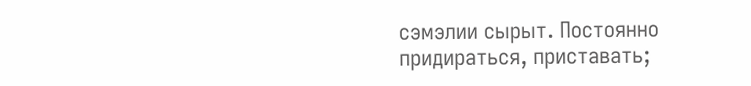сэмэлии сырыт. Постоянно придираться, приставать;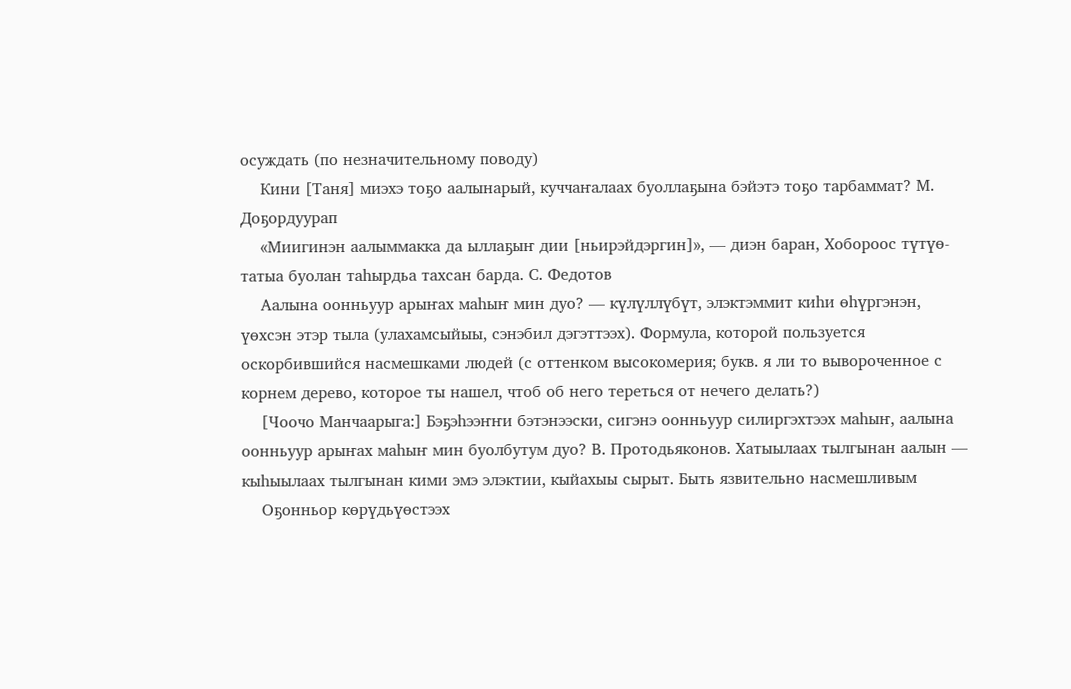осуждать (по незначительному поводу)
    Кини [Таня] миэхэ тоҕо аалынарый, куччаҥалаах буоллаҕына бэйэтэ тоҕо тарбаммат? М. Доҕордуурап
    «Миигинэн аалыммакка да ыллаҕыҥ дии [ньирэйдэргин]», — диэн баран, Хобороос түтүө-татыа буолан таһырдьа тахсан барда. С. Федотов
    Аалына оонньуур арыҥах маһыҥ мин дуо? — күлүллүбүт, элэктэммит киһи өһүргэнэн, үөхсэн этэр тыла (улахамсыйыы, сэнэбил дэгэттээх). Формула, которой пользуется оскорбившийся насмешками людей (с оттенком высокомерия; букв. я ли то вывороченное с корнем дерево, которое ты нашел, чтоб об него тереться от нечего делать?)
    [Чоочо Манчаарыга:] Бэҕэһээҥҥи бэтэнээски, сигэнэ оонньуур силиргэхтээх маһыҥ, аалына оонньуур арыҥах маһыҥ мин буолбутум дуо? В. Протодьяконов. Хатыылаах тылгынан аалын — кыһыылаах тылгынан кими эмэ элэктии, кыйахыы сырыт. Быть язвительно насмешливым
    Оҕонньор көрүдьүөстээх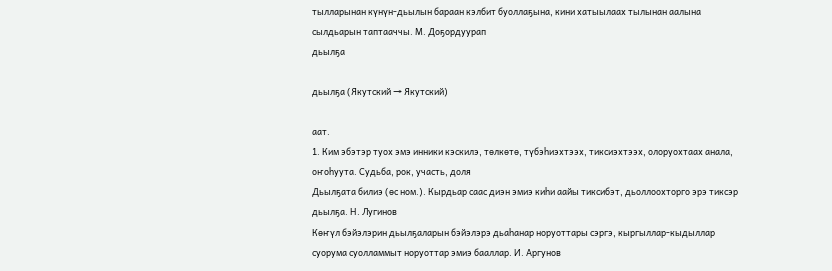тылларынан күнүн-дьылын бараан кэлбит буоллаҕына, кини хатыылаах тылынан аалына сылдьарын таптааччы. М. Доҕордуурап
дьылҕа

дьылҕа (Якутский → Якутский)

аат.
1. Ким эбэтэр туох эмэ инники кэскилэ, төлкөтө, түбэһиэхтээх, тиксиэхтээх, олоруохтаах анала, оҥоһуута. Судьба, рок, участь, доля
Дьылҕата билиэ (өс ном.). Кырдьар саас диэн эмиэ киһи аайы тиксибэт, дьоллоохторго эрэ тиксэр дьылҕа. Н. Лугинов
Көҥүл бэйэлэрин дьылҕаларын бэйэлэрэ дьаһанар норуоттары сэргэ, кыргыллар-кыдыллар суорума суолламмыт норуоттар эмиэ бааллар. И. Аргунов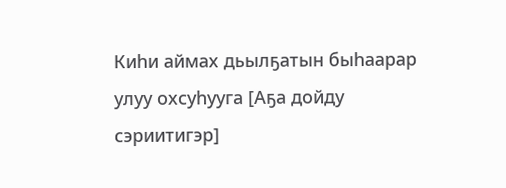Киһи аймах дьылҕатын быһаарар улуу охсуһууга [Аҕа дойду сэриитигэр]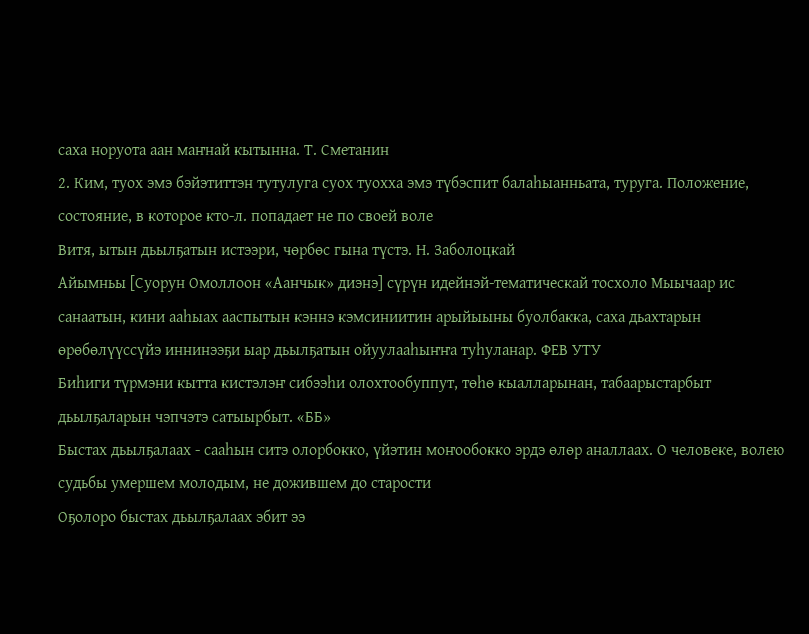саха норуота аан маҥнай кытынна. Т. Сметанин
2. Ким, туох эмэ бэйэтиттэн тутулуга суох туохха эмэ түбэспит балаһыанньата, туруга. Положение, состояние, в которое кто-л. попадает не по своей воле
Витя, ытын дьылҕатын истээри, чөрбөс гына түстэ. Н. Заболоцкай
Айымньы [Суорун Омоллоон «Аанчык» диэнэ] сүрүн идейнэй-тематическай тосхоло Мыычаар ис санаатын, кини ааһыах ааспытын кэннэ кэмсиниитин арыйыыны буолбакка, саха дьахтарын өрөбөлүүссүйэ иннинээҕи ыар дьылҕатын ойуулааһыҥҥа туһуланар. ФЕВ УТУ
Биһиги түрмэни кытта кистэлэҥ сибээһи олохтообуппут, төһө кыалларынан, табаарыстарбыт дьылҕаларын чэпчэтэ сатыырбыт. «ББ»
Быстах дьылҕалаах - сааһын ситэ олорбокко, үйэтин моҥообокко эрдэ өлөр аналлаах. О человеке, волею судьбы умершем молодым, не дожившем до старости
Оҕолоро быстах дьылҕалаах эбит ээ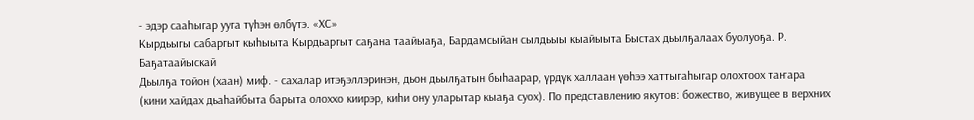- эдэр сааһыгар ууга түһэн өлбүтэ. «ХС»
Кырдьыгы сабаргыт кыһыыта Кырдьаргыт саҕана таайыаҕа, Бардамсыйан сылдьыы кыайыыта Быстах дьылҕалаах буолуоҕа. Р. Баҕатаайыскай
Дьылҕа тойон (хаан) миф. - сахалар итэҕэллэринэн, дьон дьылҕатын быһаарар, үрдүк халлаан үөһээ хаттыгаһыгар олохтоох таҥара (кини хайдах дьаһайбыта барыта олоххо киирэр, киһи ону уларытар кыаҕа суох). По представлению якутов: божество, живущее в верхних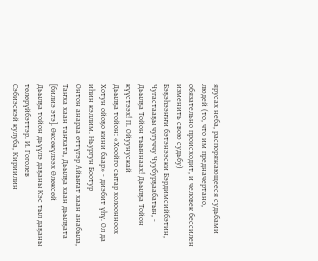ярусах неба, распоряжающееся судьбами людей (то, что им предначертано, обязательно происходит, и человек бессилен изменить свою судьбу)
Бэҕэһээҥҥи бэтэнээски Бэрдимсийбэтин, Чугастааҕы чугуччу Чуубурҕаабатын, - Дьылҕа Тойон тыыннаах! Дьылҕа Тойон күүстээх! П. Ойуунускай
Дьылҕа тойон: «Хоойго сытар холоонноох Хотун ойоҕо кини баар» - диэбит үһү. Ол да иһин кэллим. Ньургун Боотур
Онтон анараа өттүгэр Айыҥат хаан анабыла, Таҥха хаан таҥхата, Дьылҕа хаан дьылҕата [билиэ этэ]. Өксөкүлээх Өлөксөй
Дьылҕа тойон дьүүлэ даҕаны Кэс тыл даҕаны төлөрүйбэттэр. И. Гоголев
Сэбиэскэй кулуба, Кириилин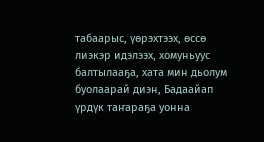табаарыс, үөрэхтээх, өссө лиэкэр идэлээх, хомуньуус балтылааҕа, хата мин дьолум буолаарай диэн, Бадаайап үрдүк таҥараҕа уонна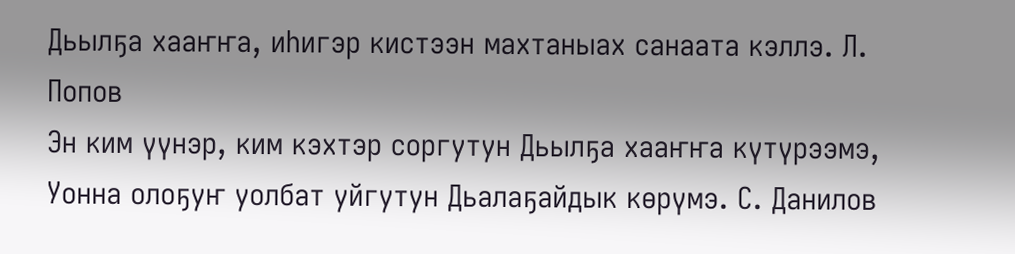Дьылҕа хааҥҥа, иһигэр кистээн махтаныах санаата кэллэ. Л. Попов
Эн ким үүнэр, ким кэхтэр соргутун Дьылҕа хааҥҥа күтүрээмэ, Уонна олоҕуҥ уолбат уйгутун Дьалаҕайдык көрүмэ. С. Данилов